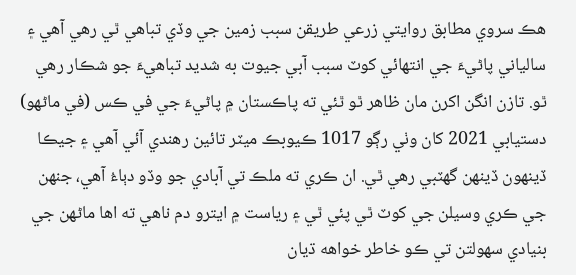هڪ سروي مطابق روايتي زرعي طريقن سبب زمين جي وڏي تباهي ٿي رهي آهي ۽ سالياني پاڻيءَ جي انتهائي کوٽ سبب آبي جيوت به شديد تباهيءَ جو شڪار رهي ٿو. تازن انگن اکرن مان ظاهر ٿو ٿئي ته پاڪستان ۾ پاڻيءَ جي في ڪس (في ماڻهو) دستيابي 2021 کان وٺي رڳو 1017 ڪيوبڪ ميٽر تائين رهندي آئي آهي ۽ جيڪا ڏينهون ڏينهن گهٽبي رهي ٿي. ان ڪري ته ملڪ تي آبادي جو وڏو دٻاءُ آهي، جنهن جي ڪري وسيلن جي کوٽ ٿي پئي ٿي ۽ رياست ۾ ايترو دم ناهي ته اها ماڻهن جي بنيادي سهولتن تي ڪو خاطر خواهه ڌيان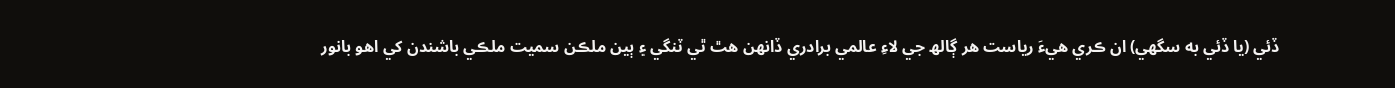ڏئي (يا ڏئي به سگهي) ان ڪري هيءَ رياست هر ڳالھ جي لاءِ عالمي برادري ڏانهن هٿ ٿي ٽنگي ۽ ٻين ملڪن سميت ملڪي باشندن کي اهو بانور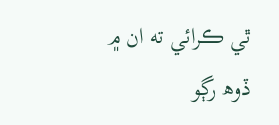ٿي ڪرائي ته ان ۾ ڏوھ رڳو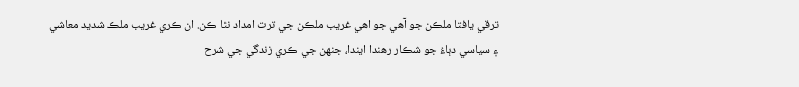ترقي يافتا ملڪن جو آهي جو اهي غريب ملڪن جي ترت امداد نٿا ڪن. ان ڪري غريب ملڪ شديد معاشي ۽ سياسي دٻاءُ جو شڪار رهندا ايندا، جنهن جي ڪري زندگي جي شرح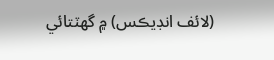(لائف انڊيڪس) ۾ گهٽتائي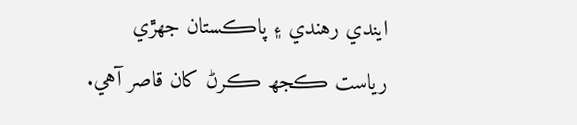ايندي رهندي ۽ پاڪستان جهڙي رياست ڪجھ ڪرڻ کان قاصر آهي.